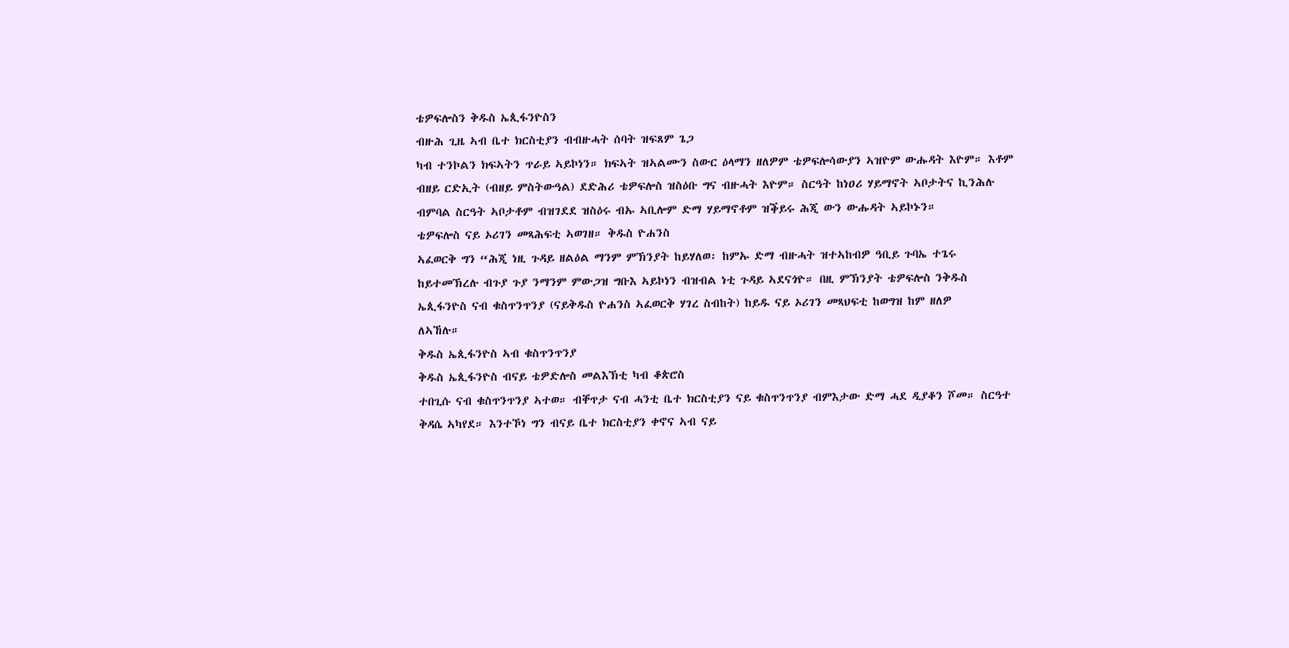ቴዎፍሎስን ቅዱስ ኤጲፋንዮስን
ብዙሕ ጊዜ ኣብ ቤተ ክርስቲያን ብብዙሓት ሰባት ዝፍጸም ጌጋ
ካብ ተንኮልን ክፍኣትን ጥራይ ኣይኮነን። ክፍኣት ዝኣልሙን ስውር ዕላማን ዘለዎም ቴዎፍሎሳውያን ኣዝዮም ውሑዳት እዮም። እቶም
ብዘይ ርድኢት (ብዘይ ምስትውዓል) ደድሕሪ ቴዎፍሎስ ዝስዕቡ ግና ብዙሓት እዮም። ስርዓት ከነዐሪ ሃይማኖት ኣቦታትና ኪንሕሉ
ብምባል ስርዓት ኣቦታቶም ብዝገደደ ዝስዕሩ ብኡ ኣቢሎም ድማ ሃይማኖቶም ዝቕይሩ ሕጂ ውን ውሑዳት ኣይኮኑን።
ቴዎፍሎስ ናይ ኦሪገን መጻሕፍቲ ኣወገዘ። ቅዱስ ዮሐንስ
ኣፈወርቅ ግን “ሕጂ ነዚ ጉዳይ ዘልዕል ማንም ምኽንያት ከይሃለወ፡ ከምኡ ድማ ብዙሓት ዝተኣከብዎ ዓቢይ ጉባኤ ተጌሩ
ከይተመኽረሉ ብጉያ ጉያ ንማንም ምውጋዝ ግቡእ ኣይኮነን ብዝብል ነቲ ጉዳይ ኣደናጎዮ። በዚ ምኽንያት ቴዎፍሎስ ንቅዱስ
ኤጲፋንዮስ ናብ ቁስጥንጥንያ (ናይቅዱስ ዮሐንስ ኣፈወርቅ ሃገረ ስብከት) ከይዱ ናይ ኦሪገን መጻህፍቲ ከወግዝ ከም ዘለዎ
ለኣኸሉ።
ቅዱስ ኤጲፋንዮስ ኣብ ቁስጥንጥንያ
ቅዱስ ኤጲፋንዮስ ብናይ ቴዎድሎስ መልእኽቲ ካብ ቆጵሮስ
ተበጊሱ ናብ ቁስጥንጥንያ ኣተወ። ብቐጥታ ናብ ሓንቲ ቤተ ክርስቲያን ናይ ቁስጥንጥንያ ብምእታው ድማ ሓደ ዲያቆን ሾመ። ስርዓተ
ቅዳሴ ኣካየደ። እንተኾነ ግን ብናይ ቤተ ክርስቲያን ቀኖና ኣብ ናይ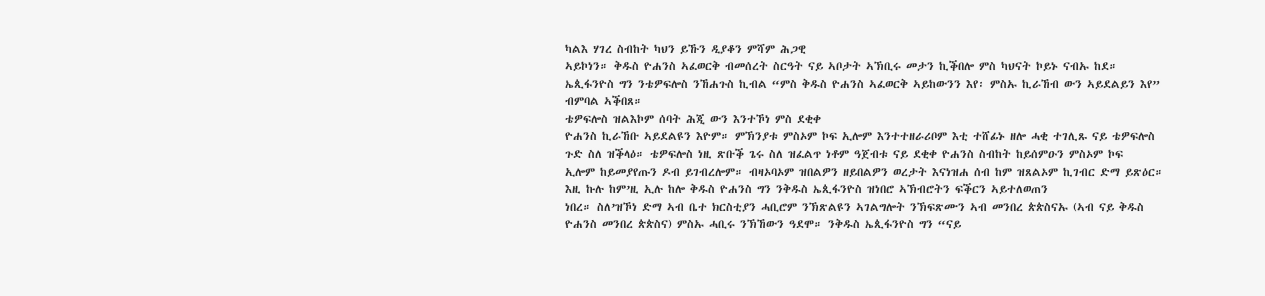ካልእ ሃገረ ስብከት ካህን ይኹን ዲያቆን ምሻም ሕጋዊ
ኣይኮነን። ቅዱስ ዮሐንስ ኣፈወርቅ ብመሰረት ስርዓት ናይ ኣቦታት ኣኽቢሩ መታን ኪቕበሎ ምስ ካህናት ኮይኑ ናብኡ ከደ።
ኤጲፋንዮስ ግን ንቴዎፍሎስ ንኸሐጉስ ኪብል “ምስ ቅዱስ ዮሐንስ ኣፈወርቅ ኣይከውንን እየ፡ ምስኡ ኪራኸብ ውን ኣይደልይን እየ”
ብምባል ኣቕበጸ።
ቴዎፍሎስ ዝልእኮም ሰባት ሕጂ ውን እንተኾነ ምስ ደቂቀ
ዮሐንስ ኪራኸቡ ኣይደልዩን እዮም። ምኽንያቱ ምስኦም ኮፍ ኢሎም እንተተዘራሪቦም እቲ ተሸፊኑ ዘሎ ሓቂ ተገሊጹ ናይ ቴዎፍሎስ
ጉድ ስለ ዝቕላዕ። ቴዎፍሎስ ነዚ ጽቡቕ ጌሩ ስለ ዝፈልጥ ነቶም ዓጀብቱ ናይ ደቂቀ ዮሐንስ ስብከት ከይሰምዑን ምስኦም ኮፍ
ኢሎም ከይመያየጡን ዶብ ይገብረሎም። ብዛኦባኦም ዝበልዎን ዘይበልዎን ወረታት እናነዝሐ ሰብ ከም ዝጸልኦም ኪገብር ድማ ይጽዕር።
እዚ ኩሉ ከም’ዚ ኢሉ ከሎ ቅዱስ ዮሐንስ ግን ንቅዱስ ኤጲፋንዮስ ዝነበሮ ኣኽብሮትን ፍቕርን ኣይተለወጠን
ነበረ። ስለ’ዝኾነ ድማ ኣብ ቤተ ክርስቲያን ሓቢሮም ንኽጽልዩን ኣገልግሎት ንኽፍጽሙን ኣብ መንበረ ጵጵስናኡ (ኣብ ናይ ቅዱስ
ዮሐንስ መንበረ ጵጵስና) ምስኡ ሓቢሩ ንኽኸውን ዓደሞ። ንቅዱስ ኤጲፋንዮስ ግን “ናይ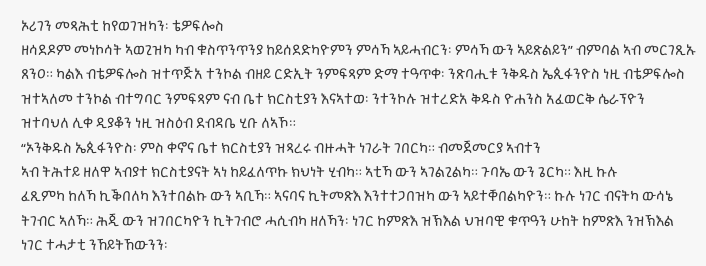ኦሪገን መጻሕቲ ከየወገዝካን፡ ቴዎፍሎስ
ዘሳደዶም መነኮሳት ኣወጊዝካ ካብ ቁስጥንጥንያ ከይሰደድካዮምን ምሳኻ ኣይሓብርን፡ ምሳኻ ውን ኣይጽልይን” ብምባል ኣብ መርገጺኡ
ጸንዐ። ካልእ ብቴዎፍሎስ ዝተጥጅአ ተንኮል ብዘይ ርድኢት ንምፍጻም ድማ ተዓጥቀ፡ ንጽባሒቱ ንቅዱስ ኤጲፋንዮስ ነዚ ብቴዎፍሎስ
ዝተኣለመ ተንኮል ብተግባር ንምፍጻም ናብ ቤተ ክርስቲያን እናኣተወ፡ ንተንኮሉ ዝተረድአ ቅዱስ ዮሐንስ አፈወርቅ ሴራፕዮን
ዝተባህለ ሊቀ ዲያቆን ነዚ ዝስዕብ ደብዳቤ ሂቡ ለኣኾ።
“ኦንቅዱስ ኤጲፋንዮስ፡ ምስ ቀኖና ቤተ ክርስቲያን ዝጻረሩ ብዙሓት ነገራት ገበርካ። ብመጀመርያ ኣብተን
ኣብ ትሕተይ ዘለዋ ኣብያተ ክርስቲያናት ኣነ ከይፈለጥኩ ክህነት ሂብካ። ኣቲኻ ውን ኣገልጊልካ። ጉባኤ ውን ጌርካ። እዚ ኩሉ
ፈጺምካ ከለኻ ኪቕበለካ እንተበልኩ ውን ኣቢኻ። ኣናባና ኪትመጽእ እንተተጋበዝካ ውን ኣይተቐበልካዮን። ኩሉ ነገር ብናትካ ውሳኔ
ትገብር ኣለኻ። ሕጂ ውን ዝገበርካዮን ኪትገብሮ ሓሲብካ ዘለኻን፡ ነገር ከምጽእ ዝኽእል ህዝባዊ ቁጥዓን ሁከት ከምጽእ ንዝኽእል
ነገር ተሓታቲ ንኸይትኸውንን፡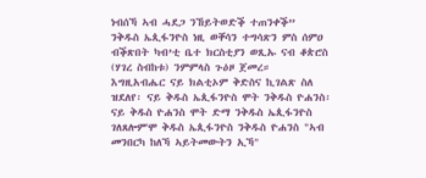ነብሰኻ ኣብ ሓደጋ ንኸይትወድቕ ተጠንቀቕ”
ንቅዱስ ኤጲፋንዮስ ነዚ ወቐሳን ተግሳጽን ምስ ሰምዐ ብቕጽበት ካብ’ቲ ቤተ ክርስቲያን ወጺኡ ናብ ቆጵሮስ
(ሃገረ ስብከቱ) ንምምላስ ጉዕዞ ጀመረ።
እግዚአብሔር ናይ ክልቲኦም ቅድስና ኪገልጽ ስለ ዝደለየ፡ ናይ ቅዱስ ኤጲፋንዮስ ሞት ንቅዱስ ዮሐንስ፡ ናይ ቅዱስ ዮሐንስ ሞት ድማ ንቅዱስ ኤጲፋንዮስ ገለጸሎም'ሞ ቅዱስ ኤጲፋንዮስ ንቅዱስ ዮሐንስ "ኣብ መንበርካ ከለኻ ኣይትመውትን ኢኻ"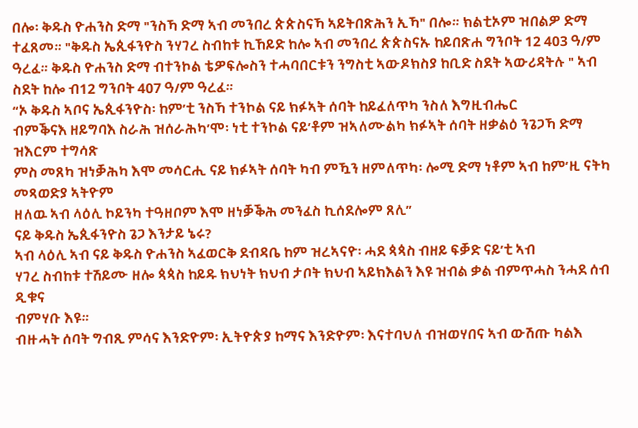በሎ፡ ቅዱስ ዮሐንስ ድማ "ንስኻ ድማ ኣብ መንበረ ጵጵስናኻ ኣይትበጽሕን ኢኻ" በሎ። ክልቲኦም ዝበልዎ ድማ ተፈጸመ። "ቅዱስ ኤጲፋንዮስ ንሃገረ ስብከቱ ኪኸይድ ከሎ ኣብ መንበረ ጵጵስናኡ ከይበጽሐ ግንቦት 12 403 ዓ/ም ዓረፈ። ቅዱስ ዮሐንስ ድማ ብተንኮል ቴዎፍሎስን ተሓባበርቱን ንግስቲ ኣውዶክስያ ከቢድ ስደት ኣውሪዳትሉ " ኣብ ስደት ከሎ ብ12 ግንቦት 407 ዓ/ም ዓረፈ።
“ኦ ቅዱስ ኣቦና ኤጲፋንዮስ፡ ከም’ቲ ንስኻ ተንኮል ናይ ክፉኣት ሰባት ከይፈለጥካ ንስለ እግዚብሔር
ብምቕናእ ዘይግባእ ስራሕ ዝሰራሕካ’ሞ፡ ነቲ ተንኮል ናይ’ቶም ዝኣለሙልካ ክፉኣት ሰባት ዘቃልዕ ንጌጋኻ ድማ ዝእርም ተግሳጽ
ምስ መጸካ ዝነቓሕካ እሞ መሳርሒ ናይ ክፉኣት ሰባት ካብ ምዃን ዘምለጥካ፡ ሎሚ ድማ ነቶም ኣብ ከም’ዚ ናትካ መጻወድያ ኣትዮም
ዘለዉ ኣብ ላዕሊ ኮይንካ ተዓዘቦም እሞ ዘነቓቕሕ መንፈስ ኪሰደሎም ጸሊ”
ናይ ቅዱስ ኤጲፋንዮስ ጌጋ እንታይ ኔሩ?
ኣብ ላዕሊ ኣብ ናይ ቅዱስ ዮሐንስ ኣፈወርቅ ደብዳቤ ከም ዝረኣናዮ፡ ሓደ ጳጳስ ብዘይ ፍቓድ ናይ’ቲ ኣብ
ሃገረ ስብከቱ ተሽይሙ ዘሎ ጳጳስ ከይዱ ክህነት ክህብ ታቦት ክህብ ኣይክእልን እዩ ዝብል ቃል ብምጥሓስ ንሓደ ሰብ ዲቁና
ብምሃቡ እዩ።
ብዙሓት ሰባት ግብጺ ምሳና እንድዮም፡ ኢትዮጵያ ከማና እንድዮም፡ እናተባህለ ብዝወሃበና ኣብ ውሽጡ ካልእ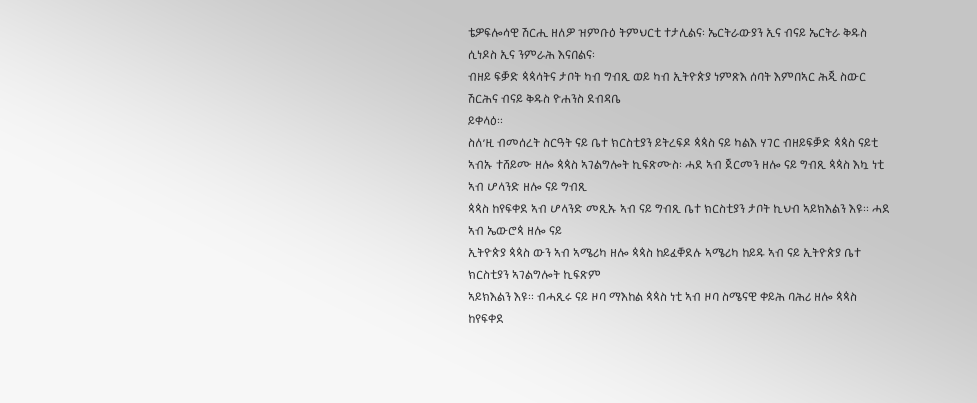ቴዎፍሎሳዊ ሽርሒ ዘለዎ ዝምቡዕ ትምህርቲ ተታሊልና፡ ኤርትራውያን ኢና ብናይ ኤርትራ ቅዱስ ሲነዶስ ኢና ንምራሕ እናበልና፡
ብዘይ ፍቓድ ጳጳሳትና ታቦት ካብ ግብጺ ወይ ካብ ኢትዮጵያ ነምጽእ ሰባት እምበኣር ሕጂ ስውር ሽርሕና ብናይ ቅዱስ ዮሐንስ ደብዳቤ
ይቀላዕ።
ስለ’ዚ ብመሰረት ስርዓት ናይ ቤተ ክርስቲያን ይትረፍዶ ጳጳስ ናይ ካልእ ሃገር ብዘይፍቓድ ጳጳስ ናይቲ
ኣብኡ ተሸይሙ ዘሎ ጳጳስ ኣገልግሎት ኪፍጽሙስ፡ ሓደ ኣብ ጀርመን ዘሎ ናይ ግብጺ ጳጳስ እኳ ነቲ ኣብ ሆላንድ ዘሎ ናይ ግብጺ
ጳጳስ ከየፍቀደ ኣብ ሆላንድ መጺኡ ኣብ ናይ ግብጺ ቤተ ክርስቲያን ታቦት ኪህብ ኣይክእልን እዩ። ሓደ ኣብ ኤውሮጳ ዘሎ ናይ
ኢትዮጵያ ጳጳስ ውን ኣብ ኣሜሪካ ዘሎ ጳጳስ ከይፈቐደሉ ኣሜሪካ ከይዱ ኣብ ናይ ኢትዮጵያ ቤተ ክርስቲያን ኣገልግሎት ኪፍጽም
ኣይክእልን እዩ። ብሓጺሩ ናይ ዞባ ማእከል ጳጳስ ነቲ ኣብ ዞባ ስሜናዊ ቀይሕ ባሕሪ ዘሎ ጳጳስ ከየፍቀደ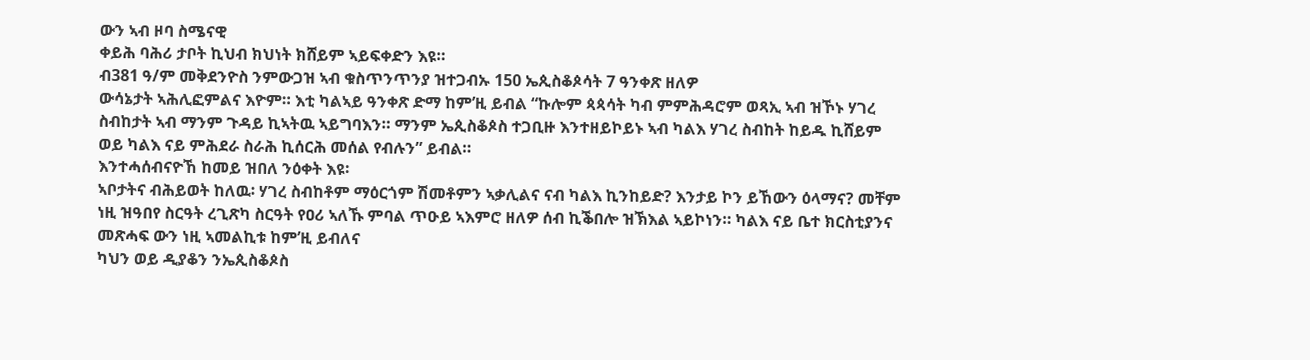ውን ኣብ ዞባ ስሜናዊ
ቀይሕ ባሕሪ ታቦት ኪህብ ክህነት ክሸይም ኣይፍቀድን እዩ።
ብ381 ዓ/ም መቅደንዮስ ንምውጋዝ ኣብ ቁስጥንጥንያ ዝተጋብኡ 150 ኤጲስቆጶሳት 7 ዓንቀጽ ዘለዎ
ውሳኔታት ኣሕሊፎምልና እዮም። እቲ ካልኣይ ዓንቀጽ ድማ ከም’ዚ ይብል “ኩሎም ጳጳሳት ካብ ምምሕዳሮም ወጻኢ ኣብ ዝኾኑ ሃገረ
ስብከታት ኣብ ማንም ጉዳይ ኪኣትዉ ኣይግባእን። ማንም ኤጲስቆጶስ ተጋቢዙ እንተዘይኮይኑ ኣብ ካልእ ሃገረ ስብከት ከይዱ ኪሸይም
ወይ ካልእ ናይ ምሕደራ ስራሕ ኪሰርሕ መሰል የብሉን” ይብል።
እንተሓሰብናዮኸ ከመይ ዝበለ ንዕቀት እዩ፡
ኣቦታትና ብሕይወት ከለዉ፡ ሃገረ ስብከቶም ማዕርጎም ሽመቶምን ኣቃሊልና ናብ ካልእ ኪንከይድ? እንታይ ኮን ይኸውን ዕላማና? መቸም
ነዚ ዝዓበየ ስርዓት ረጊጽካ ስርዓት የዐሪ ኣለኹ ምባል ጥዑይ ኣእምሮ ዘለዎ ሰብ ኪቕበሎ ዝኽእል ኣይኮነን። ካልእ ናይ ቤተ ክርስቲያንና
መጽሓፍ ውን ነዚ ኣመልኪቱ ከም’ዚ ይብለና
ካህን ወይ ዲያቆን ንኤጲስቆጶስ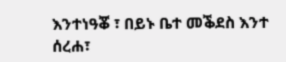እንተነዓቖ ፣ በይኑ ቤተ መቕደስ እንተ ሰረሐ፣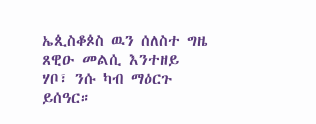ኤጲስቆጶስ ዉን ሰለስተ ግዜ ጸዊዑ መልሲ እንተዘይ
ሃቦ፣ ንሱ ካብ ማዕርጉ ይሰዓር።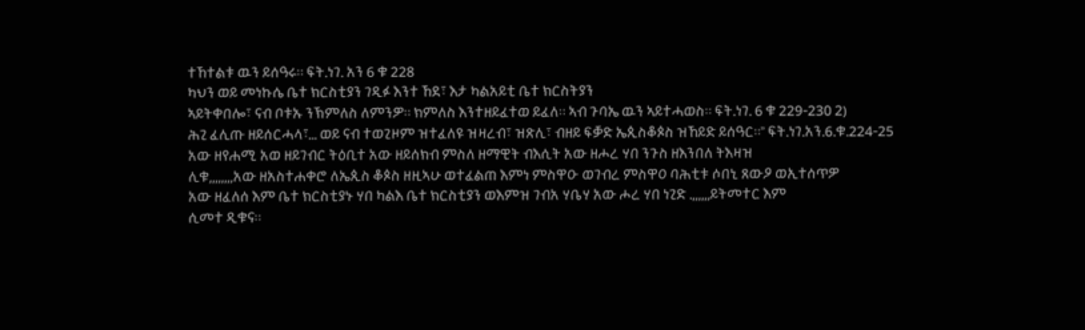ተኸተልቱ ዉን ይሰዓሩ። ፍት.ነገ. አን 6 ቁ 228
ካህን ወይ መነኩሴ ቤተ ክርስቲያን ገዲፉ እንተ ኸደ፣ እታ ካልአይቲ ቤተ ክርስትያን
ኣይትቀበሎ፣ ናብ ቦቱኡ ንኽምለስ ለምንዎ። ክምለስ እንተዘይፈተወ ይፈለ። ኣብ ጉባኤ ዉን ኣይተሓወስ። ፍት.ነገ. 6 ቁ 229-230 2)
ሕጊ ፈሊጡ ዘይሰርሓላ፣… ወይ ናብ ተወጊዞም ዝተፈለዩ ዝዛረብ፣ ዝጽሊ፣ ብዘይ ፍቓድ ኤጲስቆጶስ ዝኸይድ ይሰዓር።ʾʾ ፍት.ነገ.አን.6.ቁ.224-25
አው ዘየሐሚ አወ ዘይገብር ትዕቢተ አው ዘይሰክብ ምስለ ዘማዊት ብእሲት አው ዘሖረ ሃበ ንጉስ ዘእንበለ ትእዛዝ
ሊቁ,,,,,,,,አው ዘአስተሐቀሮ ለኤጲስ ቆጶስ ዘዚኣሁ ወተፈልጠ እምነ ምስዋዑ ወገብረ ምስዋዐ ባሕቲቱ ሶበኒ ጸውዖ ወኢተሰጥዎ
አው ዘፈለሰ እም ቤተ ክርስቲያኑ ሃበ ካልእ ቤተ ክርስቲያን ወእምዝ ገብአ ሃቤሃ አው ሖረ ሃበ ነጊድ .,,,,,,ይትመተር እም
ሲመተ ዲቁና።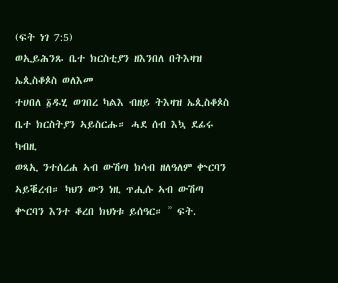(ፍት ነገ 7:5)
ወኢይሕንጹ ቤተ ክርስቲያን ዘእንበለ በትእዛዝ ኤጲስቆጶስ ወለእመ
ተሀበለ ፩ዱሂ ወገበረ ካልእ ብዘይ ትእዛዝ ኤጲስቆጶስ ቤተ ክርስትያን ኣይስርሑ። ሓደ ሰብ እኳ ደፊሩ ካብዚ
ወጻኢ ንተሰረሐ ኣብ ውሽጣ ክሳብ ዘለዓለም ቍርባን ኣይቑረብ። ካህን ውን ነዚ ጥሒሱ ኣብ ውሽጣ ቍርባን እንተ ቆረበ ክህነቱ ይሰዓር። ʾʾ ፍት.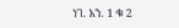ነገ. አን. 1 ቁ 2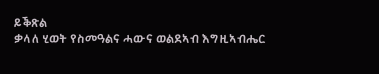ይቕጽል
ቃላለ ሂወት የስመዓልና ሓውና ወልደኣብ እግዚኣብሔር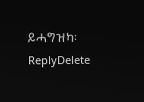ይሓግዝካ፡
ReplyDelete